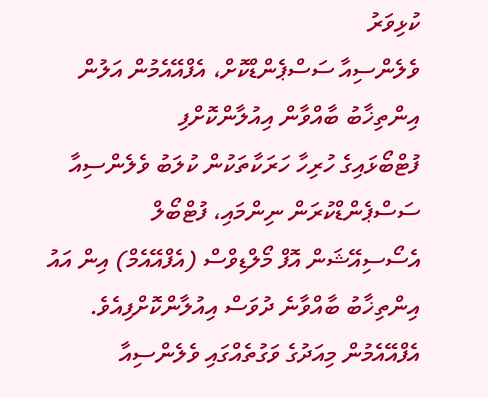ކުޅިވަރު
ވެލެންސިއާ ސަސްޕެންޑްކޮށް، އެފްއޭއެމުން އަލުން އިންތިޚާބު ބާއްވާން އިއުލާންކޮށްފި
ފުޓްބޯޅައިގެ ހުރިހާ ހަރަކާތަކުން ކުލަބު ވެލެންސިއާ ސަސްޕެންޑްކުރަން ނިންމައި، ފުޓްބޯލް އެސޯސިއޭޝަން އޮފް މޯލްޑިވްސް (އެފްއޭއެމް) އިން އައު އިންތިޚާބު ބާއްވާނެ ދުވަސް އިއުލާންކޮށްފިއެވެ.
އެފްއޭއެމުން މިއަދުގެ ވަގުތެއްގައި ވެލެންސިއާ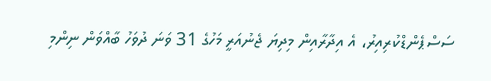ސަސްޕެންޑްކުރިއިރު، އެ އިދާރާއިން މިދިޔަ ޖެނުއަރީ މަހުގެ 31 ވަނަ ދުވަހު ބާއްވަން ނިންމި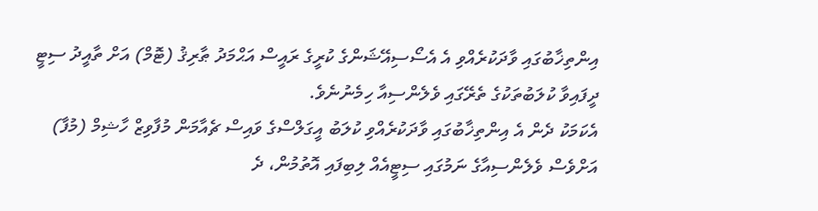އިންތިޚާބުގައި ވާދަކުރެއްވި އެ އެސޯސިއޭޝަންގެ ކުރީގެ ރައީސް އަޙްމަދު ޠާރިޤު (ޓޮމް) އަށް ތާއީދު ސިޓީ ދީފައިވާ ކުލަބުތަކުގެ ތެރޭގައި ވެލެންސިއާ ހިމެނުނެވެ.
އެކަމަކު ދެން އެ އިންތިޚާބުގައި ވާދަކުރެއްވި ކުލަބު އީގަލްސްގެ ވައިސް ޗެއާމަން މުފާވިޒް ހާޝިމް (މުފާ) އަށްވެސް ވެލެންސިއާގެ ނަމުގައި ސިޓީއެއް ލިބިފައި އޮތުމުން، ދެ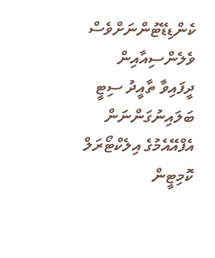ކެންޑިޑޭޓުންނަށްވެސް ވެލެންސިއާއިން ދީފައިވާ ތާއީދު ސިޓީ ބަލައިނުގަންނަން އެފްއޭއެމުގެ އިލެކްޓޯރަލް ކޮމިޓީން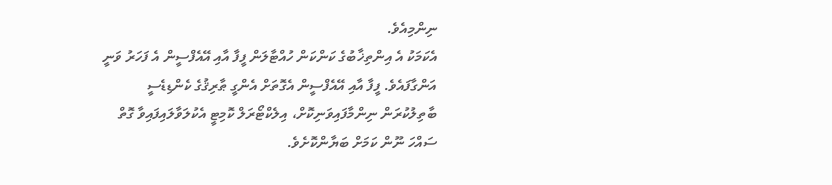ނިންމިއެވެ.
އެކަމަކު އެ އިންތިޚާބުގެ ކަންކަން ހުއްޓާލަން ފީފާ އާއި އޭއެފްސީން އެ ފަހަރު ވަނީ އަންގާފައެވެ. ފީފާ އާއި އޭއެފްސީން އެގޮތަށް އެންގީ ޠާރިޤުގެ ކެންޑިޑެސީ ބާތިލުކުރަން ނިންމާފައިވަނިކޮށް، އިލެކްޓޯރަލް ކޮމިޓީ އެކުލަވާލައިފައިވާ ގޮތް ސައްހަ ނޫން ކަމަށް ބަޔާންކޮށެވެ.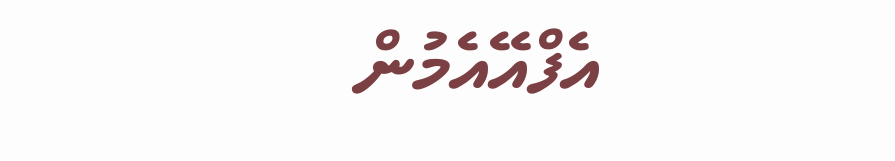އެފްއޭއެމުން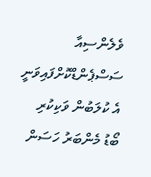ވެލެންސިއާ ސަސްޕެންޑްކޮށްފައިވަނީ އެ ކުލަބުން ވަކިކުރި ބޯޑު މެންބަރު ހަސަން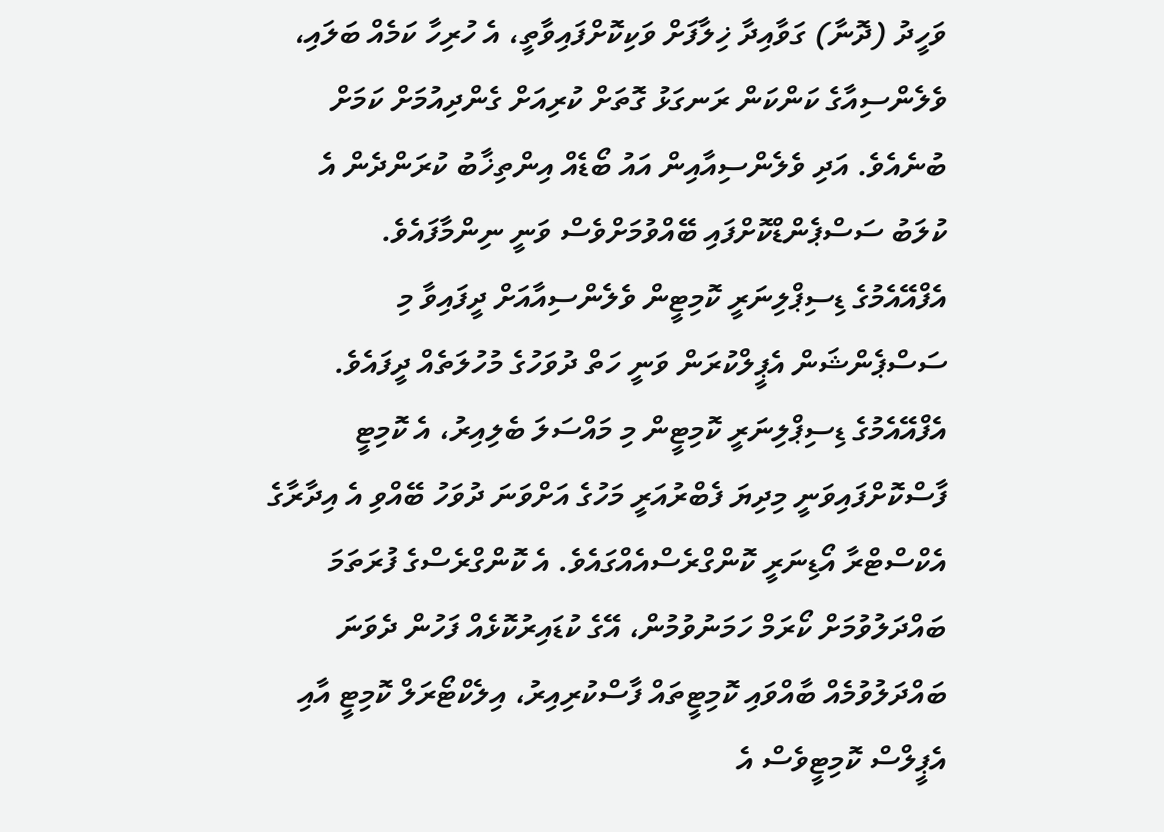ވަހީދު (ދޮނާ) ގަވާއިދާ ޚިލާފަށް ވަކިކޮށްފައިވާތީ، އެ ހުރިހާ ކަމެއް ބަލައި، ވެލެންސިއާގެ ކަންކަން ރަނގަޅު ގޮތަށް ކުރިއަށް ގެންދިއުމަށް ކަމަށް ބުނެއެވެ. އަދި ވެލެންސިއާއިން އައު ބޯޑެއް އިންތިޚާބު ކުރަންދެން އެ ކުލަބު ސަސްޕެންޑްކޮށްފައި ބޭއްވުމަށްވެސް ވަނީ ނިންމާފައެވެ.
އެފްއޭއެމުގެ ޑިސިޕްލިނަރީ ކޮމިޓީން ވެލެންސިއާއަށް ދީފައިވާ މި ސަސްޕެންޝަން އެޕީލްކުރަން ވަނީ ހަތް ދުވަހުގެ މުހުލަތެއް ދީފައެވެ. އެފްއޭއެމުގެ ޑިސިޕްލިނަރީ ކޮމިޓީން މި މައްސަލަ ބެލިއިރު، އެ ކޮމިޓީ ފާސްކޮށްފައިވަނީ މިދިޔަ ފެބްރުއަރީ މަހުގެ އަށްވަނަ ދުވަހު ބޭއްވި އެ އިދާރާގެ އެކްސްޓްރާ އޯޑިނަރީ ކޮންގްރެސްއެއްގައެވެ. އެ ކޮންގްރެސްގެ ފުރަތަމަ ބައްދަލުވުމަށް ކޯރަމް ހަމަނުވުމުން، އޭގެ ކުޑައިރުކޮޅެއް ފަހުން ދެވަނަ ބައްދަލުވުމެއް ބާއްވައި ކޮމިޓީތައް ފާސްކުރިއިރު، އިލެކްޓޯރަލް ކޮމިޓީ އާއި އެޕީލްސް ކޮމިޓީވެސް އެ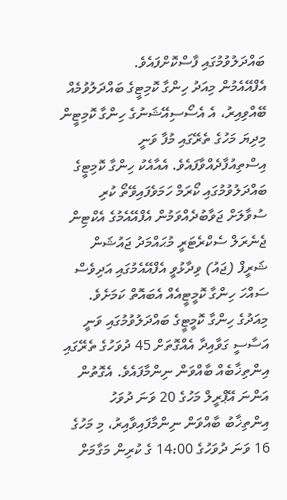ބައްދަލުވުމުގައި ފާސްކޮށްފައެވެ.
އެފްއޭއެމުން މިއަދު ހިންގާ ކޮމިޓީގެ ބައްދަލުވުމެއް ބޭއްވިއިރު، އެ އެސޯސިއޭޝަނުގެ ހިންގާ ކޮމިޓީން މިދިޔަ މަހުގެ ތެރޭގައި މުފާ ވަނީ އިސްތިއުފާދެއްވާފައެވެ. އެއާއެކު ހިންގާ ކޮމިޓީގެ ބައްދަލުވުމުގައި ކޯރަމް ހަމަވެފައިވޭތޯ ކުރި ސުވާލަށް ޖަވާބުދެއްވަމުން އެފްއޭއެމުގެ އެކްޓިން ޖެނެރަލް ސެކްރެޓަރީ މުޙައްމަދު ޖައުޝަން ޝަރީފް (ޖައު) ވިދާޅުވީ އެފްއޭއެމުގައި އަދިވެސް ސައްހަ ހިންގާ ކޮމީޓީއެއް އެބައޮތް ކަމަށެވެ.
މިއަދުގެ ހިންގާ ކޮމީޓީގެ ބައްދަލުވުމުގައި ވަނީ އަސާސީ ގަވާއިދާ އެއްގޮތަށް 45 ދުވަހުގެ ތެރޭގައި އިންތިޚާބެއް ބާއްވަން ނިންމާފައެވެ. އެގޮތުން އަންނަ އޭޕްރީލް މަހުގެ 20 ވަނަ ދުވަހު އިންތިޚާބު ބާއްވަން ނިންމާފައިވާއިރު، މި މަހުގެ 16 ވަނަ ދުވަހުގެ 14:00 ގެ ކުރިން މަގާމަށް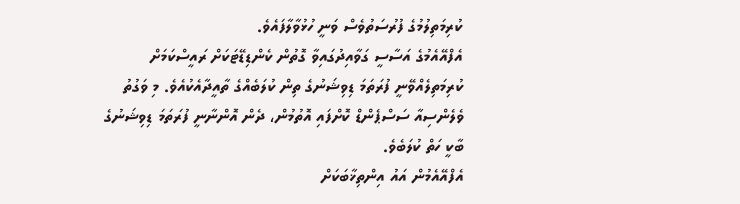ކުރިމަތިލުމުގެ ފުރުސަތުވެސް ވަނީ ހުޅުވާލާފައެވެ.
އެފްއޭއެމުގެ އަސާސީ ގަވާއިދުގައިވާ ގޮތުން ކެންޑިޑޭޓަކަށް ރައީސްކަމަށް ކުރިމަތިލެއްވޭނީ ފުރަތަމަ ޑިވިޝަނުގެ ތިން ކުލަބެއްގެ ތާއީދާއެކުއެވެ. މި ވަގުތު ވެލެންސިއާ ސަސްޕެންޑް ކޮށްފައި އޮތުމުން، ދެން އޮންނާނީ ފުރަތަމަ ޑިވިޝަނުގެ ބާކީ ހަތް ކުލަބެވެ.
އެފްއޭއެމުން އައު އިންތިޚާބަކަށް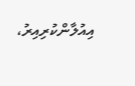އިއުލާންކުރިއިރު،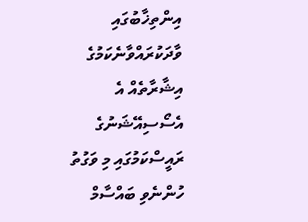އިންތިޚާބުގައި ވާދަކުރައްވާނެކަމުގެ އިޝާރާތެއް އެ އެސޯސިއޭޝަނުގެ ރައީސްކަމުގައި މި ވަގުތު ހުންނެވި ބައްސާމް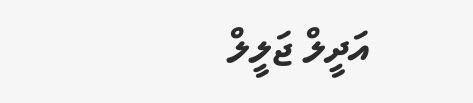އަދީލް ޖަލީލް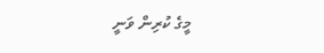މީގެ ކުރިން ވަނީ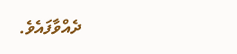ދެއްވާފައެވެ.